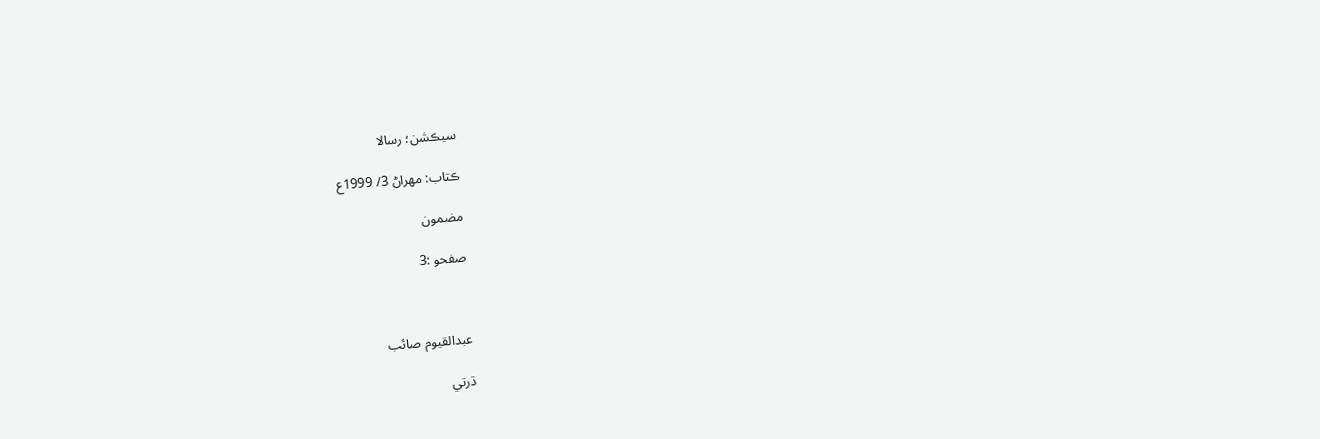سيڪشن؛ رسالا

ڪتاب: مهراڻ 3/ 1999ع

مضمون

صفحو :3



عبدالقيوم صائب

ڌرتي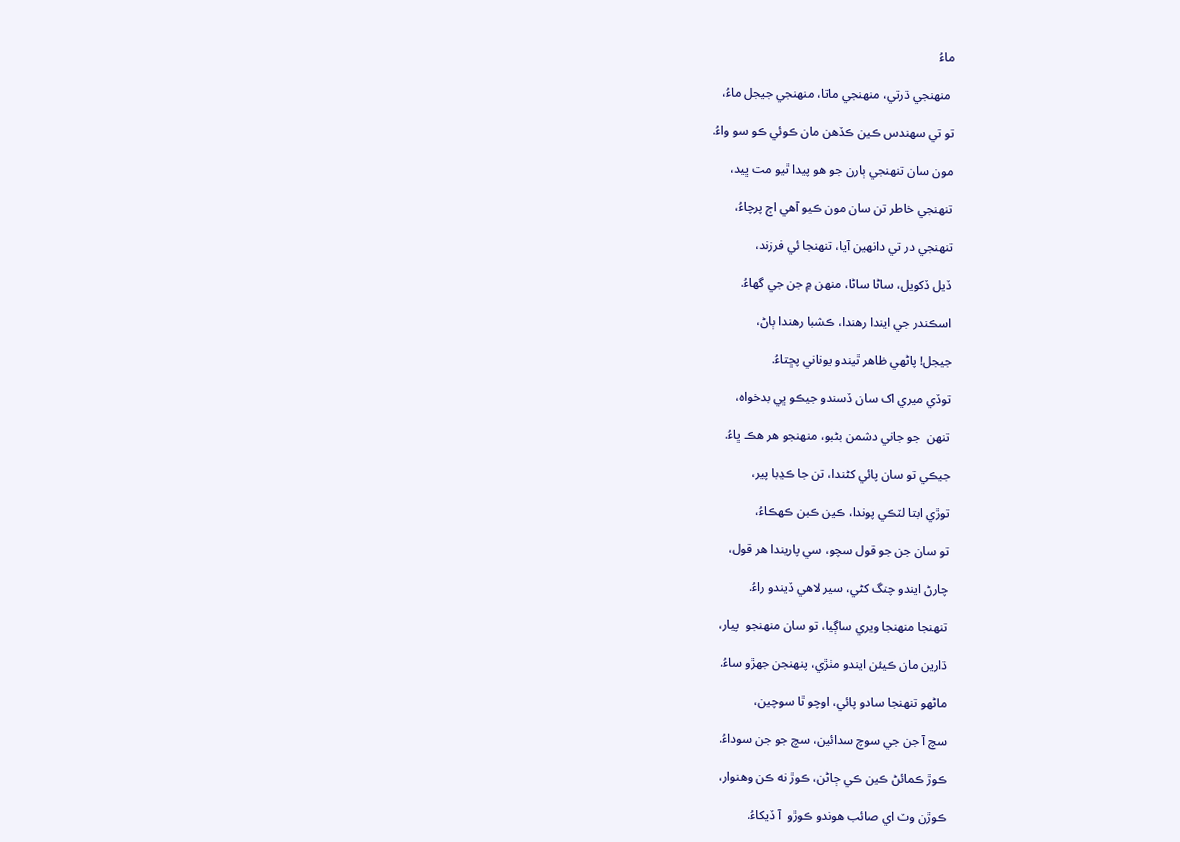ماءُ

 منهنجي ڌرتي، منهنجي ماتا، منهنجي جيجل ماءُ،

تو تي سهندس ڪين ڪڏهن مان ڪوئي ڪو سو واءُ.

مون سان تنهنجي ٻارن جو هو پيدا ٿيو مت ڀيد،

تنهنجي خاطر تن سان مون ڪيو آهي اڄ پرچاءُ،

تنهنجي در تي دانهين آيا، تنهنجا ئي فرزند،

ڏيل ڏکويل، ساڻا ساڻا، منهن ۾ جن جي گهاءُ.

اسڪندر جي ايندا رهندا، ڪشبا رهندا ٻاڻ،

جيجل! پاڻهي ظاهر ٿيندو يوناني پڇتاءُ.

توڏي ميري اک سان ڏسندو جيڪو ڀي بدخواه،

تنهن  جو جاني دشمن بڻبو، منهنجو هر هڪ ڀاءُ.

جيڪي تو سان پائي کڻندا، تن جا ڪڍبا پير،

توڙي ابتا لٽڪي پوندا، ڪين ڪبن ڪهڪاءُ،

تو سان جن جو قول سچو، سي پاريندا هر قول،

چارڻ ايندو چنگ کڻي، سير لاهي ڏيندو راءُ.

تنهنجا منهنجا ويري ساڳيا، تو سان منهنجو  پيار،

ڌارين مان ڪيئن ايندو مٺڙي، پنهنجن جهڙو ساءُ.

ماڻهو تنهنجا سادو پائي، اوچو ٿا سوچين،

سچ آ جن جي سوچ سدائين، سچ جو جن سوداءُ.

ڪوڙ ڪمائڻ ڪين ڪي ڄاڻن، ڪوڙ نه ڪن وهنوار،

ڪوڙن وٽ اي صائب هوندو ڪوڙو  آ ڏيکاءُ.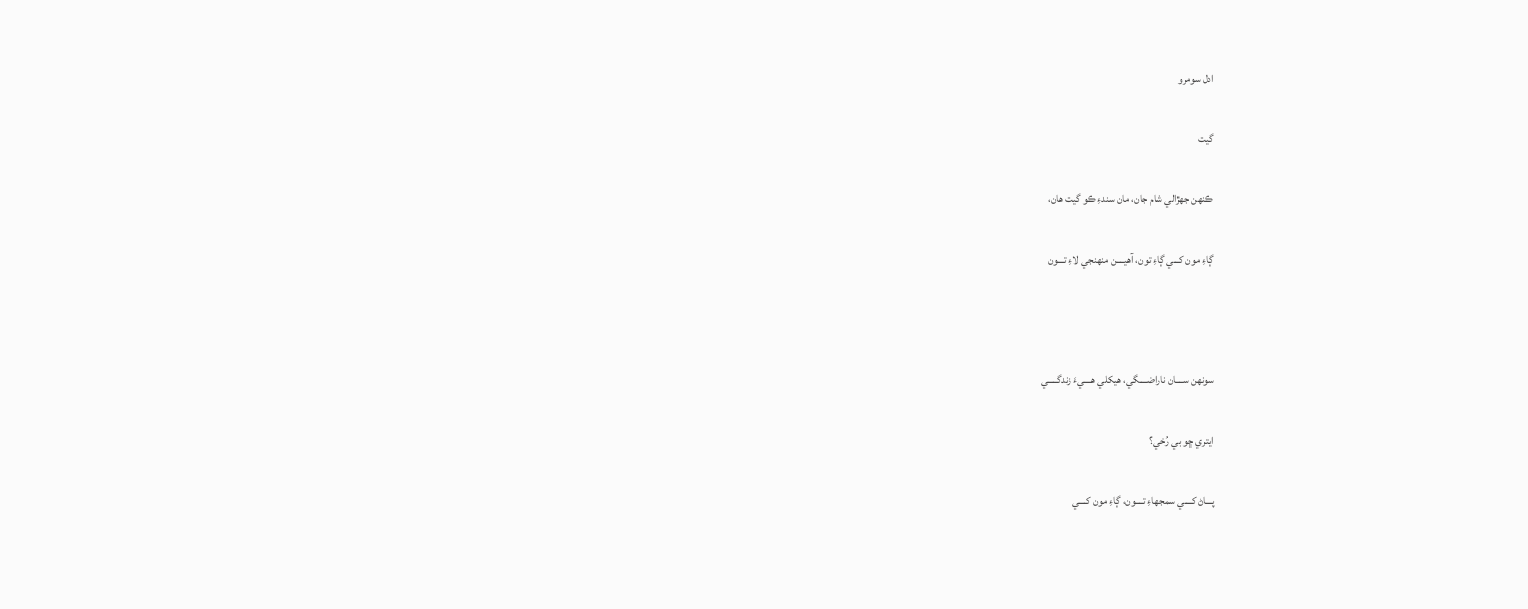ادل سومرو

گيت

ڪنهن جهڙالي شام جان، مان سندءِ ڪو گيت هان،

ڳاءِ مون کـــي ڳاءِ تون، آهيــــن منهنجي لاءِ تـــون



سونهن ســــان ناراضــــگي، هيکلي هــــيءَ زندگـــــي

ايتري ڇو بي رُخي؟

پـــاڻ کــــي سمجهاءِ تــــون، ڳاءِ مون کــــي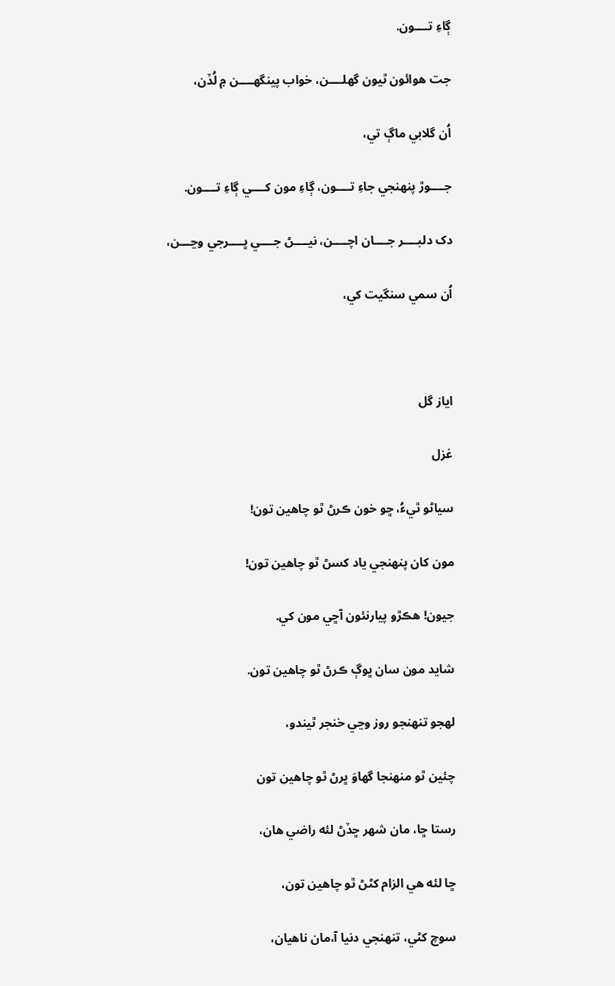ڳاءِ تــــون.

جت هوائون ٿيون گهلــــن، خواب پينگهــــن ۾ لُڏن،

اُن گلابي ماڳ تي،

جــــوڙ پنهنجي جاءِ تــــون، ڳاءِ مون کــــي ڳاءِ تــــون.

دک دلبــــر جــــان اچــــن، نيــــڻ جــــي ڀــــرجي وڃـــن،

اُن سمي سنگيت کي،



اياز گل

غزل

سياڻو ٿيءُ، ڇو خون ڪرڻ ٿو چاهين تون!

مون کان پنهنجي ياد کسڻ ٿو چاهين تون!

جيون! هڪڙو پيارنئون آڇي مون کي.

شايد مون سان ڀوڳ ڪرڻ ٿو چاهين تون.

لهجو تنهنجو روز وڃي خنجر ٿيندو،

چئين ٿو منهنجا گهاوَ ڀرڻ ٿو چاهين تون

رستا ڇا، مان شهر ڇڏڻ لئه راضي هان،

ڇا لئه هي الزام کڻڻ ٿو چاهين تون،

سوچ کڻي، تنهنجي دنيا آ،مان ناهيان،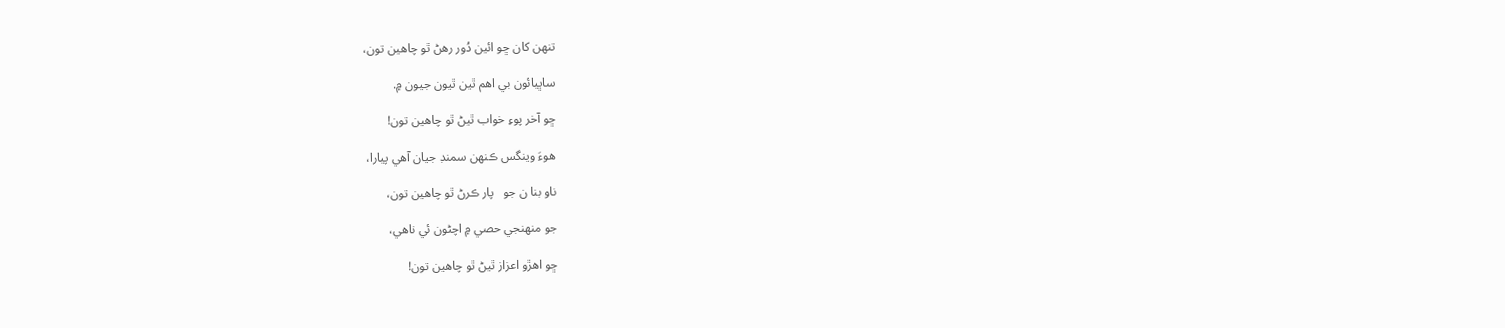تنهن کان ڇو ائين دُور رهڻ ٿو چاهين تون،

ساڀيائون بي اهم ٿين ٿيون جيون ۾.

ڇو آخر پوءِ خواب ٿيڻ ٿو چاهين تون!

هوءَ وينگس ڪنهن سمنڊ جيان آهي پيارا،

ناو بنا ن جو   پار ڪرڻ ٿو چاهين تون،

جو منهنجي حصي ۾ اچڻون ئي ناهي،

ڇو اهڙو اعزاز ٿيڻ ٿو چاهين تون!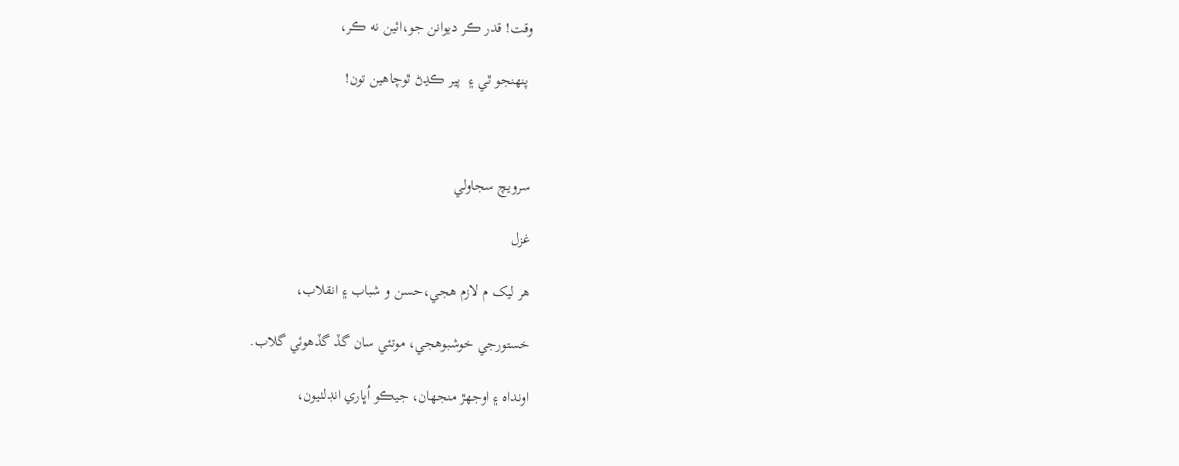وقت! قدر ڪر ديوانن جو،ائين نه ڪر،

 پنهنجو ٿي ۽  پير ڪڍڻ ٿوچاهين تون!



سرويچ سجاولي

غزل

هر ليک م لازم هجي،حسن و شباب ۽ انقلاب،

خستورجي خوشبوهجي، موتئي سان گڏ گڏهوئي گلاب.

اونداه ۽ اوجهڙ منجهان، جيڪو اُڀاري انڊلٺيون،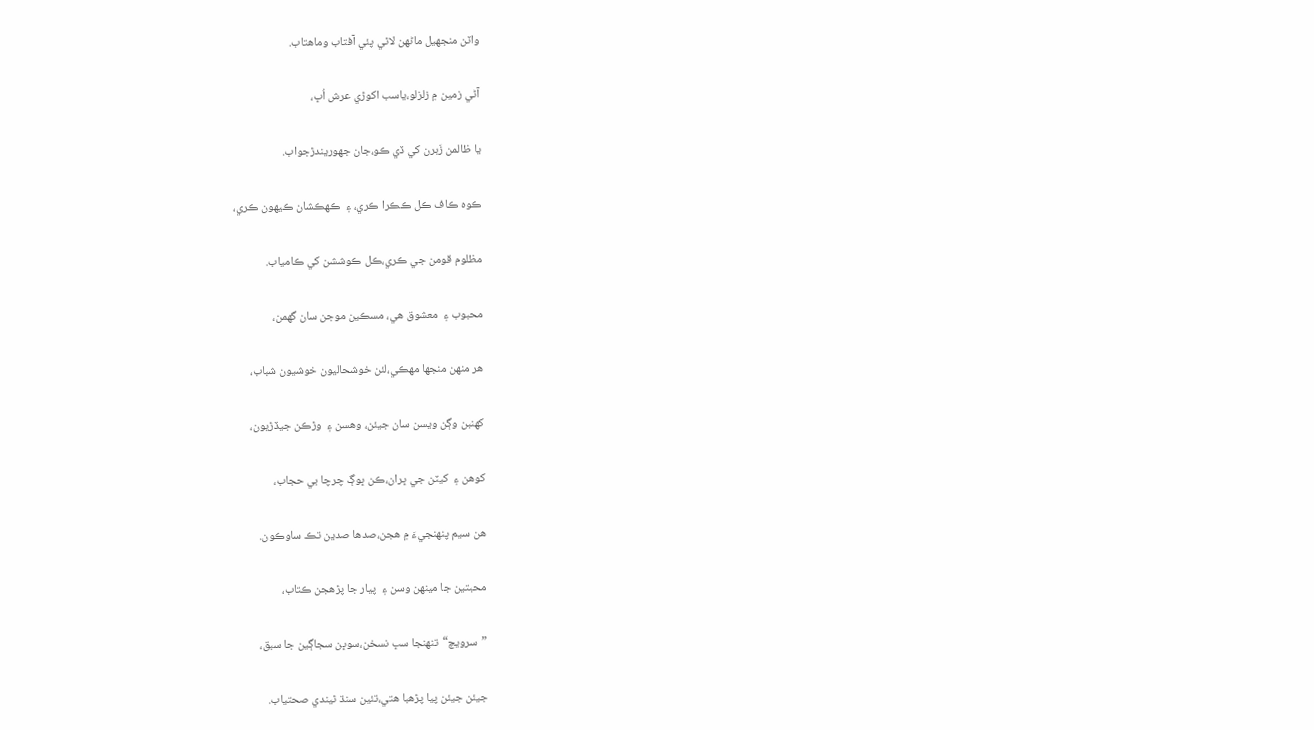واٽن منجهيل ماڻهن لاٿي پئي آفتاب وماهتاب.

آڻي زمين ۾ زلزلو،ياسب اکوڙي عرش اُڀ،

يا ظالمن زَبرن کي ڏي ڪو،جان جهوريندڙجواب.

ڪوه ڪاف ڪل ڪڪرا ڪري، ۽  ڪهڪشان ڪيهون ڪري،

مظلوم قومن جي ڪري،ڪل ڪوششن کي ڪامياب.

محبوب ۽  معشوق هي، مسڪين موجن سان گهمن،

هر منهن منجها مهڪي،لئن خوشحاليون خوشيون شباب،

کهنبن وڳن ويسن سان جيئن، وهسن ۽  وڙڪن جيڏڙيون،

کوهن ۽  کيٽن جي ڀران،ڪن ڀوڳ چرچا بي حجاب،

هن سيم پنهنجيءَ ۾ هجن،صدها صدين تڪ ساوڪون.

محبتين جا مينهن وسن ۽  پيار جا پڙهجن ڪتاب،

”سرويچ“تنهنجا سڀ نسخن،سوڀن سجاڳين جا سبق،

جيئن جيئن پيا پڙهبا هتي،تئين سنڌ ٿيندي صحتياب.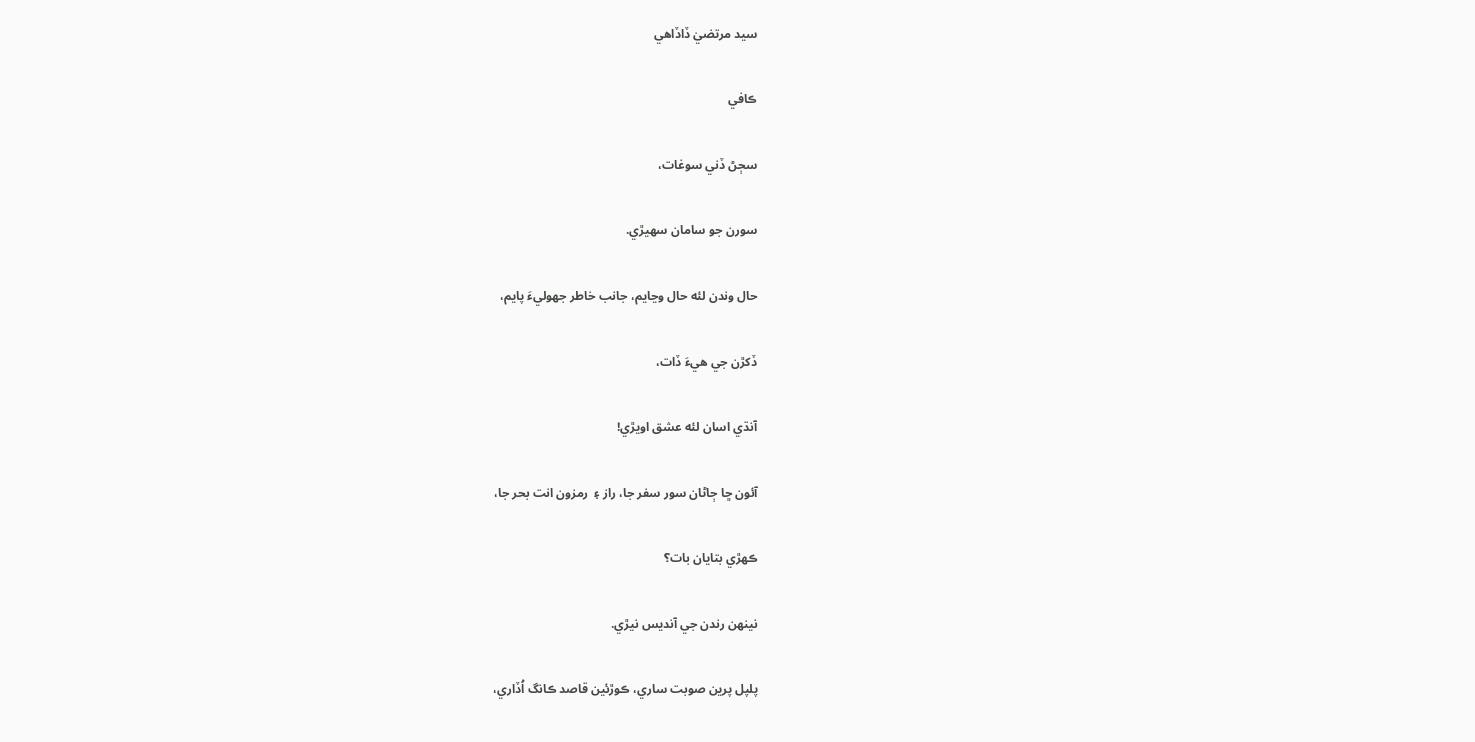سيد مرتضيٰ ڏاڏاهي

ڪافي

سڄڻ ڏني سوغات،

سورن جو سامان سهيڙي.

حال وندن لئه حال وڃايم، جانب خاطر جهوليءَ پايم،

ڏکڙن جي هيءَ ڏات،

آنڌي اسان لئه عشق اويڙي!

آئون ڇا ڄاڻان سور سفر جا، راز ۽  رمزون انت بحر جا،

ڪهڙي بتايان بات؟

نينهن رندن جي آنديس نيڙي.

پلپل پرين صوبت ساري، ڪوڙئين قاصد ڪانگ اُڏاري،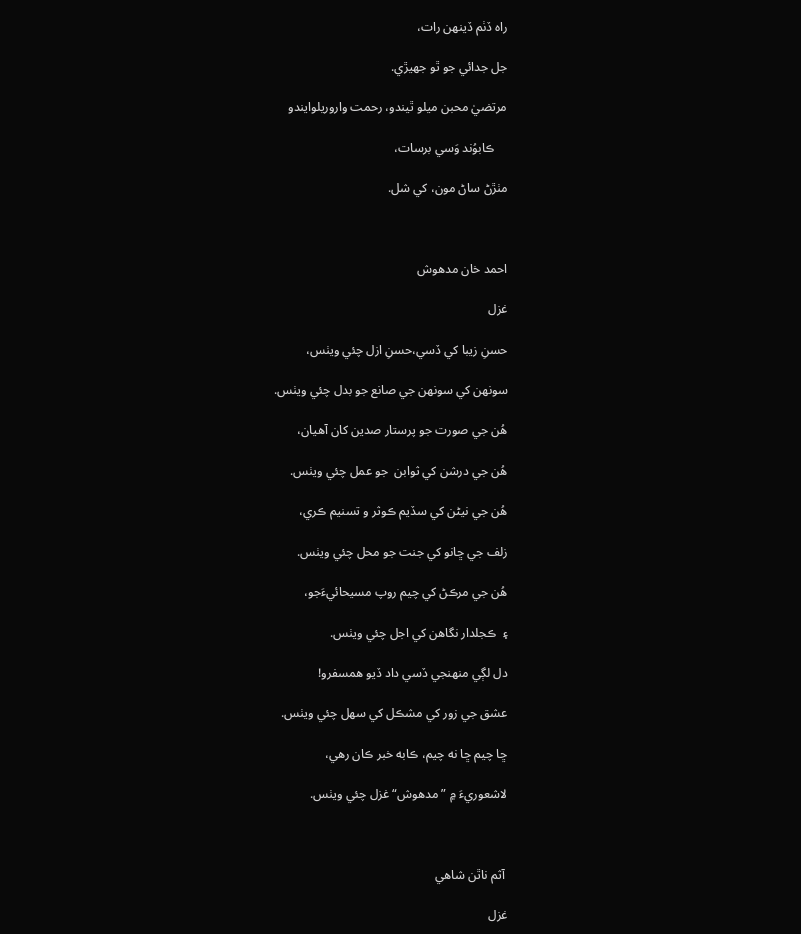راه ڏٺم ڏينهن رات،

جل جدائي جو ٿو جهيڙي.

مرتضيٰ محبن ميلو ٿيندو، رحمت واروريلوايندو

    ڪابوُند وَسي برسات،

مٺڙڻ ساڻ مون، کي شل.



احمد خان مدهوش

غزل

حسنِ زيبا کي ڏسي،حسنِ ازل چئي ويٺس،

سونهن کي سونهن جي صانع جو بدل چئي ويٺس.

هُن جي صورت جو پرستار صدين کان آهيان،

هُن جي درشن کي ثوابن  جو عمل چئي ويٺس.

هُن جي نيڻن کي سڏيم ڪوثر و تسنيم ڪري،

زلف جي ڇانو کي جنت جو محل چئي ويٺس.

هُن جي مرڪڻ کي چيم روپ مسيحائيءَجو،

۽  ڪجلدار نگاهن کي اجل چئي ويٺس.

دل لڳي منهنجي ڏسي داد ڏيو همسفرو!

عشق جي زور کي مشڪل کي سهل چئي ويٺس.

ڇا چيم ڇا نه چيم، ڪابه خبر ڪان رهي،

لاشعوريءَ ۾ ”مدهوش“ غزل چئي ويٺس.



 آثم ناٿن شاهي

غزل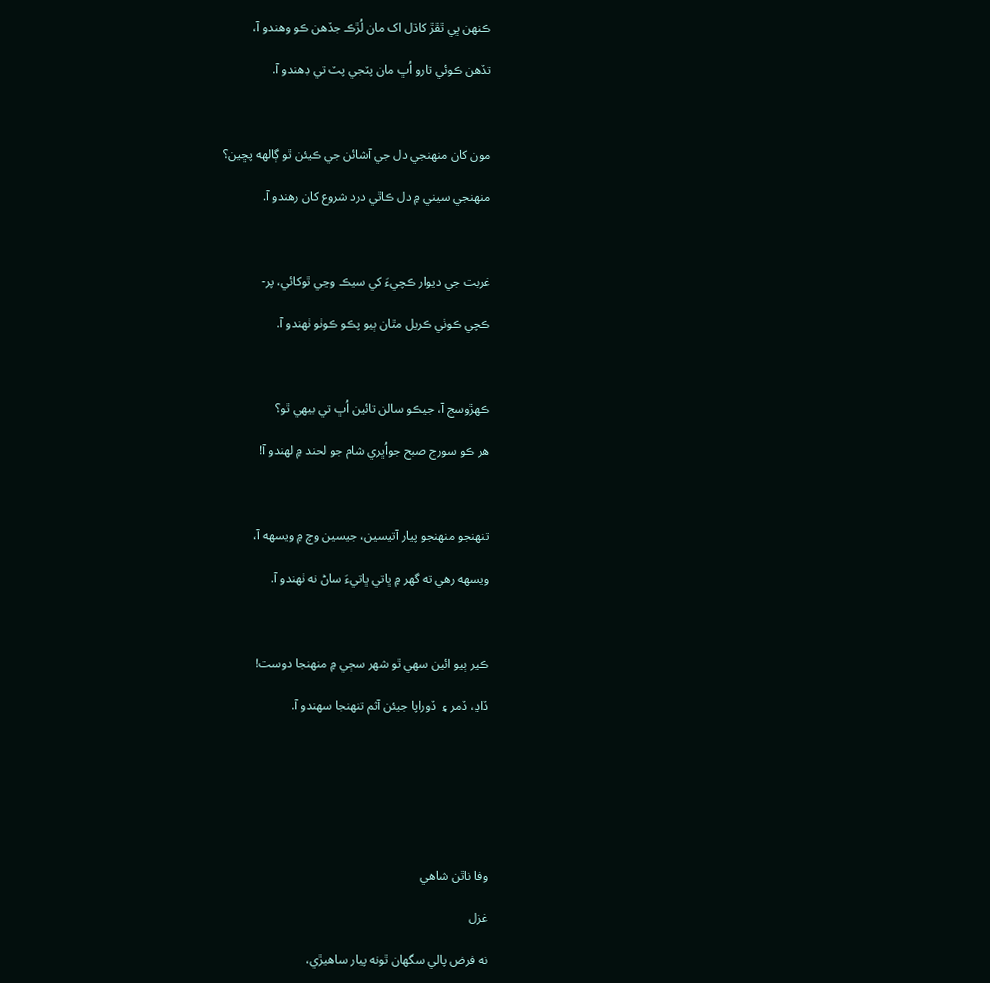ڪنهن ڀي ٿڦڙ کاڌل اک مان لُڙڪ جڏهن ڪو وهندو آ،

تڏهن ڪوئي تارو اُڀ مان پٽجي پٽ تي ڊهندو آ.



مون کان منهنجي دل جي آشائن جي ڪيئن ٿو ڳالهه پڇين؟

منهنجي سيني ۾ دل ڪاٿي درد شروع کان رهندو آ.



غربت جي ديوار ڪچيءَ کي سيڪ وڃي ٿوکائي، پر-

ڪچي ڪوٺي ڪريل مٿان ٻيو پڪو ڪوٺو ٺهندو آ.



ڪهڙوسج آ، جيڪو سالن تائين اُڀ تي بيهي ٿو؟

هر ڪو سورج صبح جواُڀري شام جو لحند ۾ لهندو آ!



تنهنجو منهنجو پيار آتيسين، جيسين وچ ۾ ويسهه آ،

ويسهه رهي ته گهر ۾ ڀاتي ڀاتيءَ ساڻ نه ٺهندو آ.



ڪير ٻيو ائين سهي ٿو شهر سڄي ۾ منهنجا دوست!

ڏاڍ، ڏمر ۽  ڏوراپا جيئن آثم تنهنجا سهندو آ.







وفا ناٿن شاهي

غزل

نه فرض پالي سگهان ٿونه پيار ساهيڙي،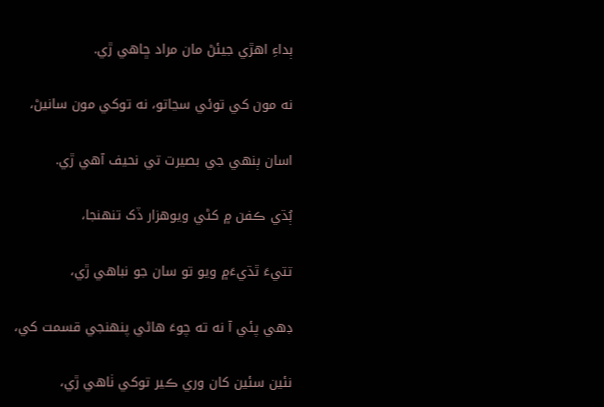ٻداءِ اهڙي جيئڻ مان مراد ڇاهي ڙي.

نه مون کي توئي سڃاتو، نه توکي مون سانيڻ،

اسان ٻنهي جي بصيرت تي نحيف آهي ڙي.

ٻُڌي ڪفن ۾ کڻي ويوهزار ڏک تنهنجا،

تتيءَ ٿڌيءَ۾ ويو تو سان جو نباهي ڙي،

ڊهي پئي آ نه ته چوءَ هاڻي پنهنجي قسمت کي،

نئين سئين کان وري ڪير توکي ٺاهي ڙي،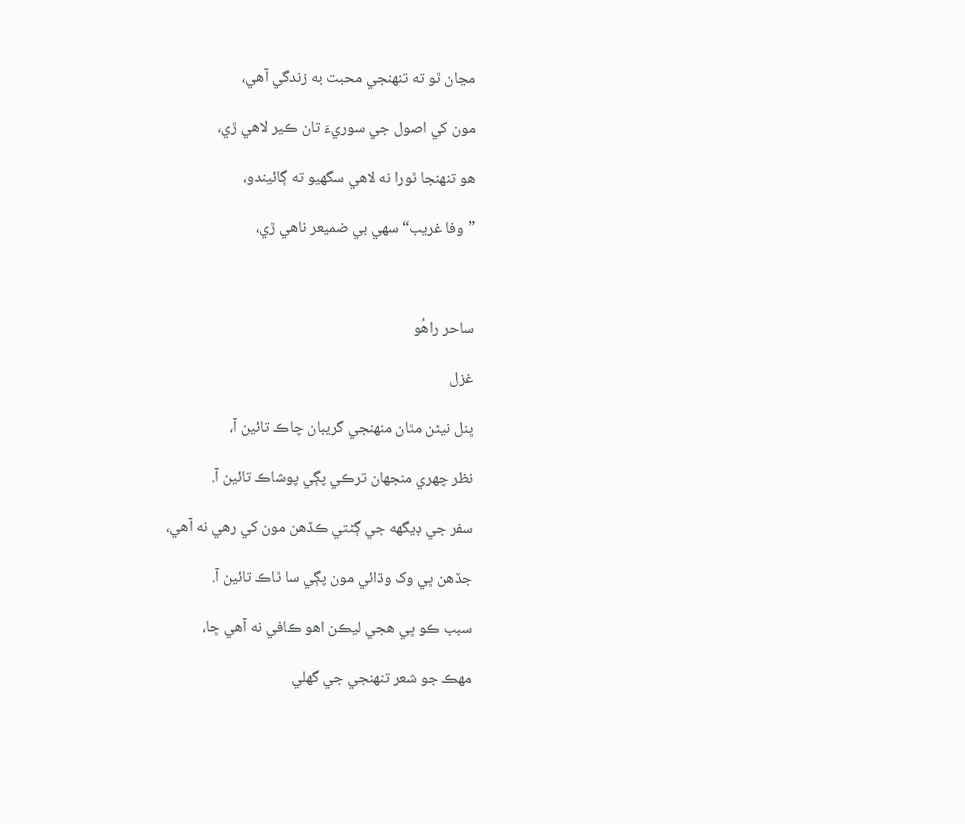مڃان ٿو ته تنهنجي محبت به زندگي آهي،

مون کي اصول جي سوريءَ تان ڪير لاهي ڙي،

هو تنهنجا ٿورا نه لاهي سگهيو ته ڳائيندو،

”وفا غريب“ سهي بي ضميعر ناهي ڙي،



ساحر راهُو

غزل

ڀنل نيڻن مٿان منهنجي گريبان چاڪ تائين آ،

نظر چهري منجهان ترڪي پڳي پوشاڪ تائين آ.

سفر جي ڊيگهه جي ڳڻتي ڪڏهن مون کي رهي نه آهي،

جڏهن ڀي وک وڌائي مون پڳي سا ٿاڪ تائين آ.

سبب ڪو ڀي هجي ليڪن اهو ڪافي نه آهي ڇا،

مهڪ جو شعر تنهنجي جي گهلي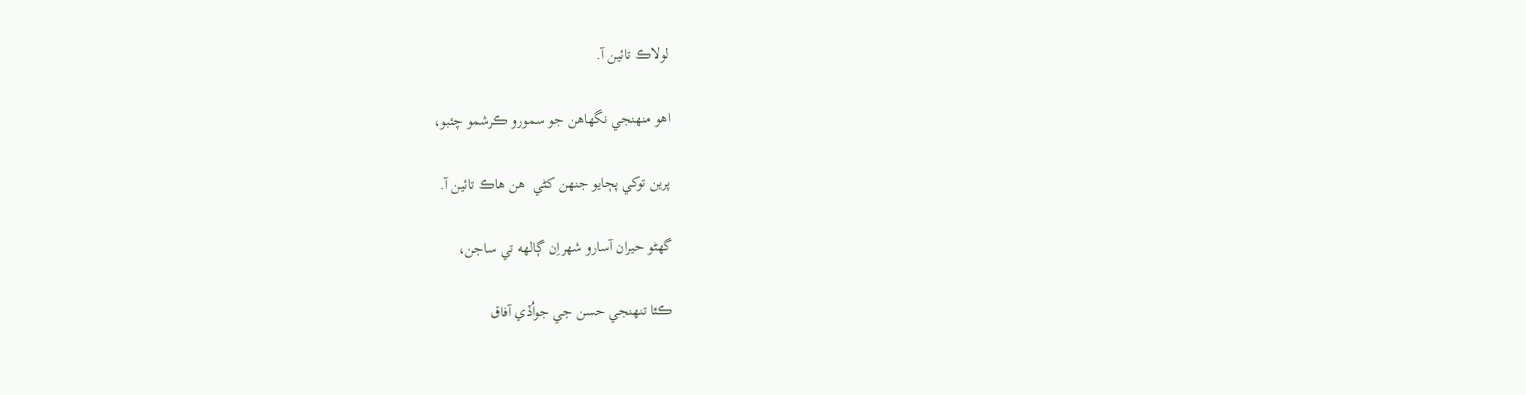لولاڪ تائين آ.

اهو منهنجي نگهاهن جو سمورو ڪرشمو چئبو،

پرين توکي پڄايو جنهن کڻي  هن هاڪ تائين آ.

گهڻو حيران آسارو شهراِن ڳالهه تي ساجن،

ڪٿا تنهنجي حسن جي جواُڏي آفاق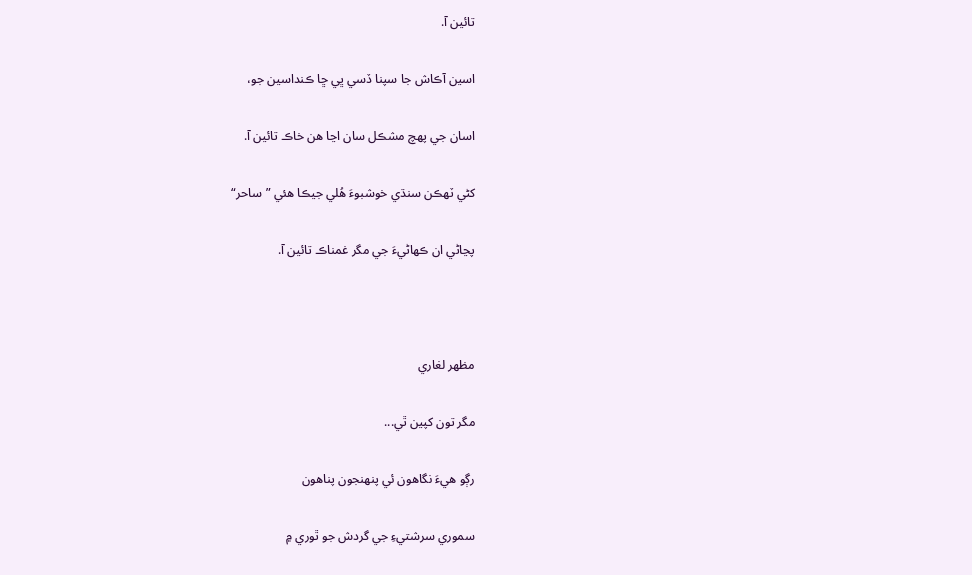تائين آ.

اسين آڪاش جا سپنا ڏسي ڀي ڇا ڪنداسين جو،

اسان جي پهچ مشڪل سان اڃا هن خاڪ تائين آ.

کڻي ٽهڪن سنڌي خوشبوءَ هُلي جيڪا هئي ”ساحر“

پڃاڻي ان ڪهاڻيءَ جي مگر غمناڪ تائين آ.



مظهر لغاري

مگر تون کپين ٿي...

رڳو هيءَ نگاهون ئي پنهنجون پناهون

سموري سرشتيءِ جي گردش جو ٿوري ۾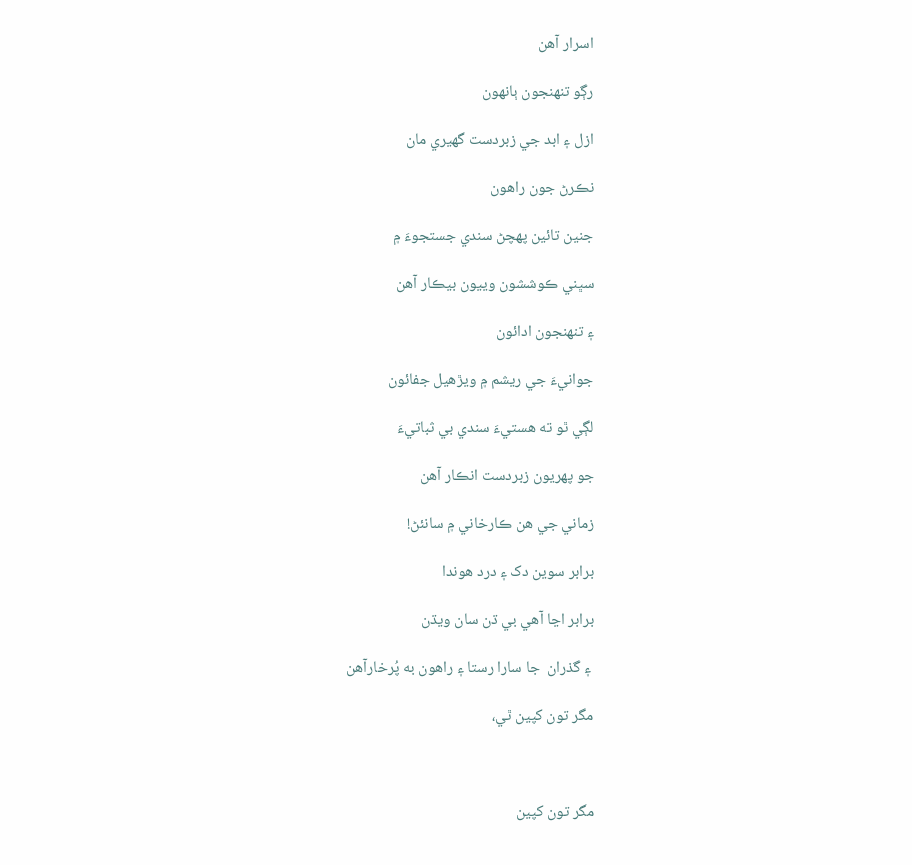اسرار آهن

رڳو تنهنجون ٻانهون

ازل ۽ ابد جي زبردست گهيري مان

نڪرڻ جون راهون

جنين تائين پهچڻ سندي جستجوءَ ۾

سڀني ڪوششون وييون بيڪار آهن

۽ تنهنجون ادائون

جوانيءَ جي ريشم ۾ ويڙهيل جفائون

لڳي ٿو ته هستيءَ سندي بي ثباتيءَ

جو پهريون زبردست انڪار آهن

زماني جي هن ڪارخاني ۾ سانئڻ!

برابر سوين دک ۽ درد هوندا

برابر اڃا آهي بي ڌن سان ويڌن

 ۽ گذران  جا سارا رستا ۽ راهون به پُرخارآهن

مگر تون کپين ٿي،



مگر تون کپين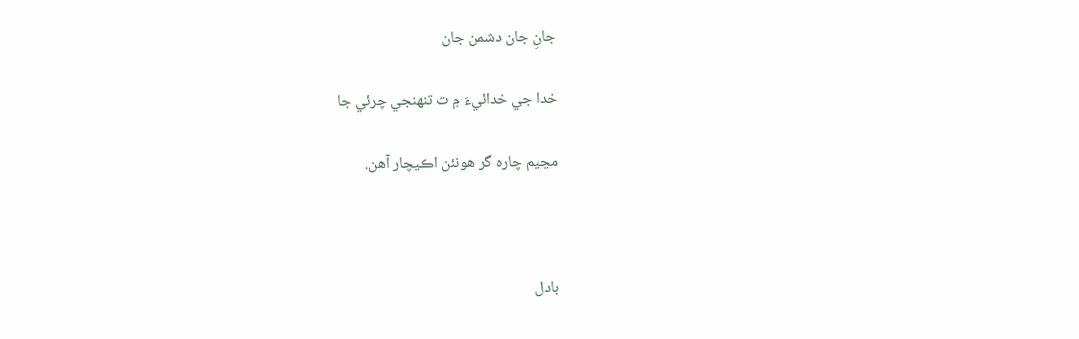جانِ جان دشمن جان

خدا جي خدائيءَ ۾ ت تنهنجي چرئي جا

مڃيم چاره گر هونئن اڪيچار آهن.



بادل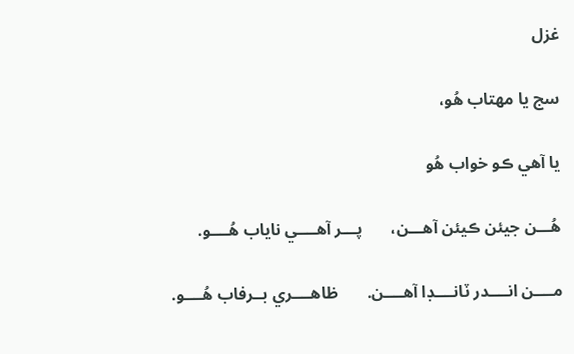غزل

سج يا مهتاب هُو،

يا آهي ڪو خواب هُو

هُـــن جيئن ڪيئن آهـــن،       پـــر آهــــي ناياب هُــــو.

مــــن انــــدر ٽانــــڊا آهــــن.       ظاهــــري بــرفاب هُــــو.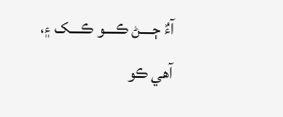آءٌ ڄــــڻ ڪــــو ڪــــک ۽،       آهي ڪو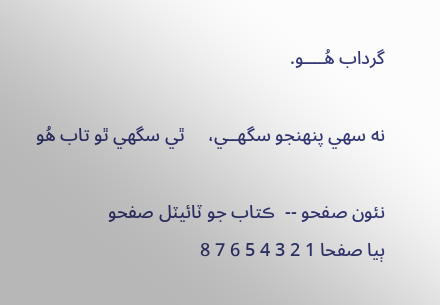گرداب هُــــو.

نه سهي پنهنجو سگهــي،     ٿي سگهي ٿو تاب هُو

نئون صفحو --  ڪتاب جو ٽائيٽل صفحو
ٻيا صفحا 1 2 3 4 5 6 7 8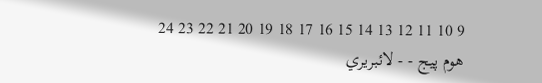9 10 11 12 13 14 15 16 17 18 19 20 21 22 23 24
هوم پيج - - لائبريري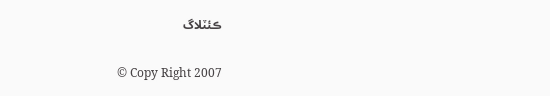ڪئٽلاگ

© Copy Right 2007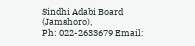Sindhi Adabi Board (Jamshoro),
Ph: 022-2633679 Email: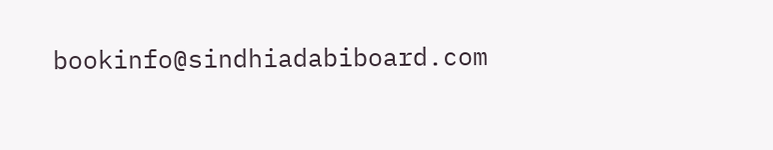bookinfo@sindhiadabiboard.com